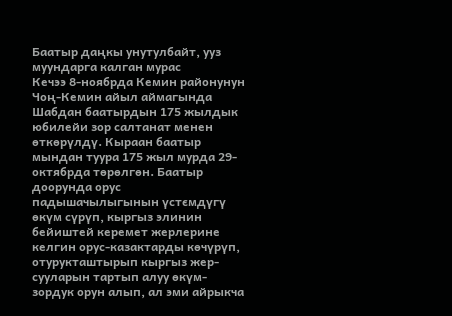Баатыр даңкы унутулбайт, ууз муундарга калган мурас
Кечээ 8-ноябрда Кемин районунун Чоң-Кемин айыл аймагында Шабдан баатырдын 175 жылдык юбилейи зор салтанат менен өткөрүлдү. Кыраан баатыр мындан туура 175 жыл мурда 29-октябрда төрөлгөн. Баатыр доорунда орус падышачылыгынын үстємдүгү өкүм сүрүп, кыргыз элинин бейиштей керемет жерлерине келгин орус-казактарды көчүрүп, отурукташтырып кыргыз жер-сууларын тартып алуу өкүм-зордук орун алып, ал эми айрыкча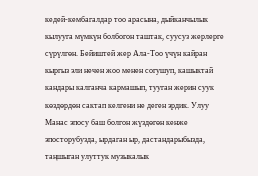кедей-кембагалдар тоо арасына, дыйканчылык кылууга мүмкүн болбогон таштак, суусуз жерлерге сүрүлгөн. Бейиштей жер Ала-Тоо үчүн кайран кыргыз эли нечен жоо менен согушуп, кашыктай кандары калганча кармашып, тууган жерин суук көздөрдөн сактап келгени не деген эрдик. Улуу Манас эпосу баш болгон жүздөгөн кенже эпосторубузда, ырдаган ыр, дастандарыбызда, таңшыган улуттук музыкалык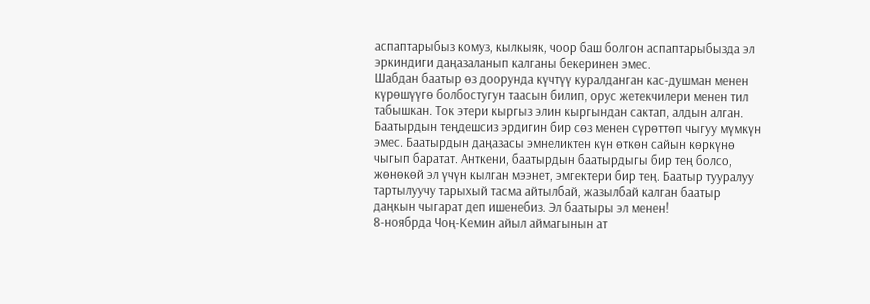аспаптарыбыз комуз, кылкыяк, чоор баш болгон аспаптарыбызда эл эркиндиги даңазаланып калганы бекеринен эмес.
Шабдан баатыр өз доорунда күчтүү куралданган кас-душман менен күрөшүүгө болбостугун таасын билип, орус жетекчилери менен тил табышкан. Ток этери кыргыз элин кыргындан сактап, алдын алган. Баатырдын теңдешсиз эрдигин бир сөз менен сүрөттөп чыгуу мүмкүн эмес. Баатырдын даңазасы эмнеликтен күн өткөн сайын көркүнө чыгып баратат. Анткени, баатырдын баатырдыгы бир тең болсо, жөнөкөй эл үчүн кылган мээнет, эмгектери бир тең. Баатыр тууралуу тартылуучу тарыхый тасма айтылбай, жазылбай калган баатыр даңкын чыгарат деп ишенебиз. Эл баатыры эл менен!
8-ноябрда Чоң-Кемин айыл аймагынын ат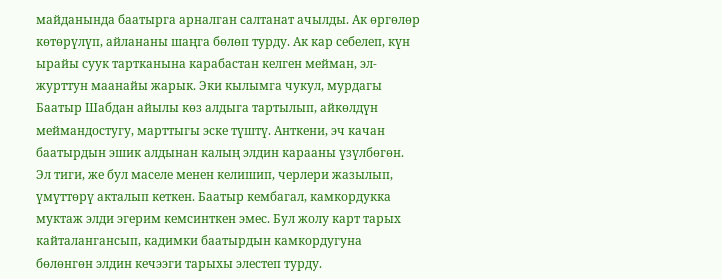майданында баатырга арналган салтанат ачылды. Ак өргөлөр көтөрүлүп, айлананы шаңга бөлөп турду. Ак кар себелеп, күн ырайы суук тартканына карабастан келген мейман, эл-журттун маанайы жарык. Эки кылымга чукул, мурдагы Баатыр Шабдан айылы көз алдыга тартылып, айкөлдүн меймандостугу, марттыгы эске түштү. Анткени, эч качан баатырдын эшик алдынан калың элдин карааны үзүлбөгөн. Эл тиги, же бул маселе менен келишип, черлери жазылып, үмүттөрү акталып кеткен. Баатыр кембагал, камкордукка муктаж элди эгерим кемсинткен эмес. Бул жолу карт тарых кайталангансып, кадимки баатырдын камкордугуна бөлөнгөн элдин кечээги тарыхы элестеп турду.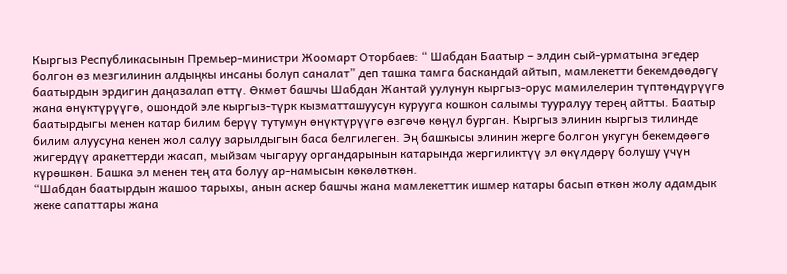Кыргыз Республикасынын Премьер-министри Жоомарт Оторбаев: “ Шабдан Баатыр – элдин сый-урматына эгедер болгон өз мезгилинин алдыңкы инсаны болуп саналат” деп ташка тамга баскандай айтып, мамлекетти бекемдөөдөгү баатырдын эрдигин даңазалап өттү. Өкмөт башчы Шабдан Жантай уулунун кыргыз-орус мамилелерин түптөндүрүүгө жана өнүктүрүүгө, ошондой эле кыргыз-түрк кызматташуусун курууга кошкон салымы тууралуу терең айтты. Баатыр баатырдыгы менен катар билим берүү тутумун өнүктүрүүгө өзгөчө көңүл бурган. Кыргыз элинин кыргыз тилинде билим алуусуна кенен жол салуу зарылдыгын баса белгилеген. Эң башкысы элинин жерге болгон укугун бекемдөөгө жигердүү аракеттерди жасап, мыйзам чыгаруу органдарынын катарында жергиликтүү эл өкүлдөрү болушу үчүн күрөшкөн. Башка эл менен тең ата болуу ар-намысын көкөлөткөн.
“Шабдан баатырдын жашоо тарыхы, анын аскер башчы жана мамлекеттик ишмер катары басып өткөн жолу адамдык жеке сапаттары жана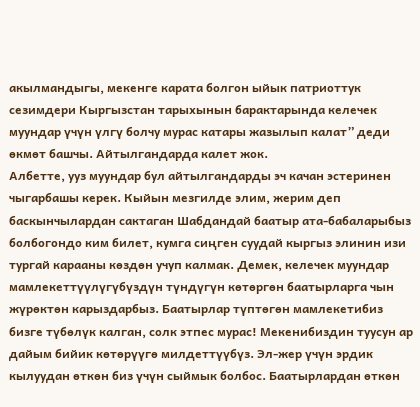акылмандыгы, мекенге карата болгон ыйык патриоттук сезимдери Кыргызстан тарыхынын барактарында келечек муундар үчүн үлгү болчу мурас катары жазылып калат” деди өкмөт башчы. Айтылгандарда калет жок.
Албетте, ууз муундар бул айтылгандарды эч качан эстеринен чыгарбашы керек. Кыйын мезгилде элим, жерим деп баскынчылардан сактаган Шабдандай баатыр ата-бабаларыбыз болбогондо ким билет, кумга сиңген суудай кыргыз элинин изи тургай карааны көздөн учуп калмак. Демек, келечек муундар мамлекеттүүлүгүбүздүн түндүгүн көтөргөн баатырларга чын жүрөктөн карыздарбыз. Баатырлар түптөгөн мамлекетибиз бизге түбөлүк калган, солк этпес мурас! Мекенибиздин туусун ар дайым бийик көтөрүүгө милдеттүүбүз. Эл-жер үчүн эрдик кылуудан өткөн биз үчүн сыймык болбос. Баатырлардан өткөн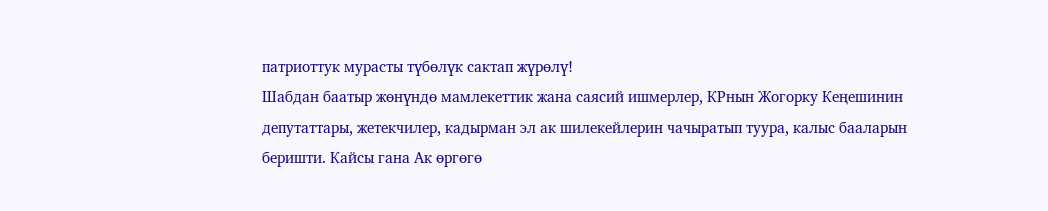патриоттук мурасты түбөлүк сактап жүрөлү!
Шабдан баатыр жөнүндө мамлекеттик жана саясий ишмерлер, КРнын Жогорку Кеңешинин депутаттары, жетекчилер, кадырман эл ак шилекейлерин чачыратып туура, калыс бааларын беришти. Кайсы гана Ак өргөгө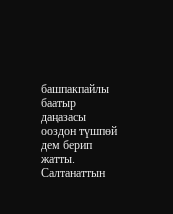башпакпайлы баатыр даңазасы ооздон түшпөй дем берип жатты. Салтанаттын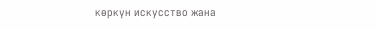көркүн искусство жана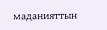маданияттын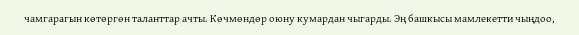чамгарагын көтөргөн таланттар ачты. Көчмөндөр оюну кумардан чыгарды. Эң башкысы мамлекетти чыңдоо,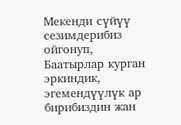Мекенди сүйүү сезимдерибиз ойгонуп, Баатырлар курган эркиндик, эгемендүүлүк ар бирибиздин жан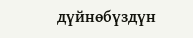дүйнөбүздүн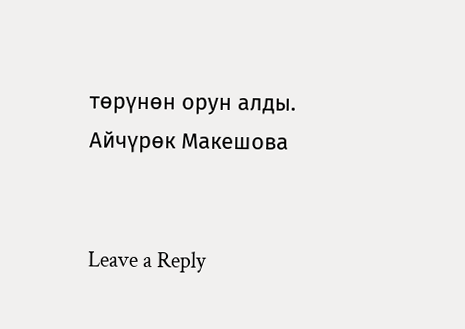төрүнөн орун алды.
Айчүрөк Макешова


Leave a Reply